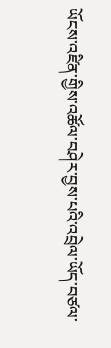ཡོངས་འཛིན་གྱིས་འཚོལ་བཤེར་བྱས་པའི་འབྲེལ་ཡོད་བཙལ་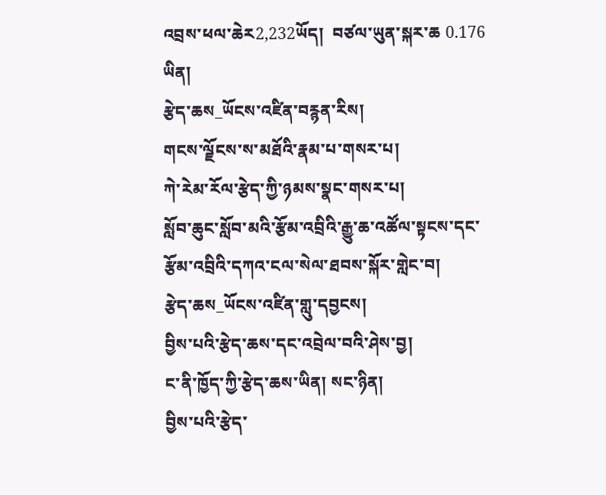འབྲས་ཕལ་ཆེར2,232ཡོད།  བཙལ་ཡུན་སྐར་ཆ 0.176 ཡིན།
རྩེད་ཆས_ཡོངས་འཛིན་བརྙན་རིས།
གངས་ལྗོངས་ས་མཐོའི་རྣམ་པ་གསར་པ།
ཀེ་རེམ་རོལ་རྩེད་ཀྱི་ཉམས་སྣང་གསར་པ།
སློབ་ཆུང་སློབ་མའི་རྩོམ་འབྲིའི་རྒྱུ་ཆ་འཚོལ་སྟངས་དང་རྩོམ་འབྲིའི་དཀའ་ངལ་སེལ་ཐབས་སྐོར་གླེང་བ།
རྩེད་ཆས_ཡོངས་འཛིན་གླུ་དབྱངས།
བྱིས་པའི་རྩེད་ཆས་དང་འབྲེལ་བའི་ཤེས་བྱ།
ང་ནི་ཁྱོད་ཀྱི་རྩེད་ཆས་ཡིན། སང་ཉིན།
བྱིས་པའི་རྩེད་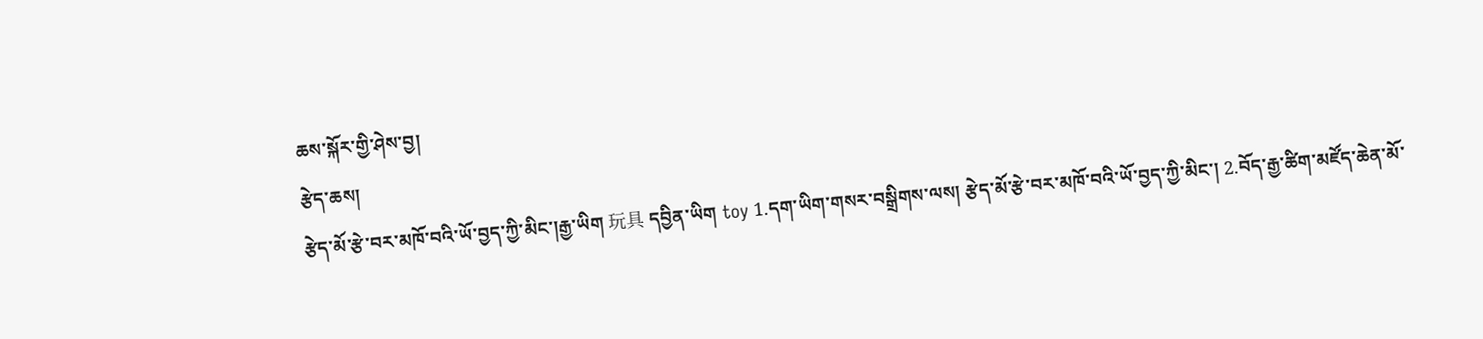ཆས་སྐོར་གྱི་ཤེས་བྱ།
རྩེད་ཆས།
རྩེད་མོ་རྩེ་བར་མཁོ་བའི་ཡོ་བྱད་ཀྱི་མིང་།རྒྱ་ཡིག 玩具 དབྱིན་ཡིག toy 1.དག་ཡིག་གསར་བསྒྲིགས་ལས། རྩེད་མོ་རྩེ་བར་མཁོ་བའི་ཡོ་བྱད་ཀྱི་མིང་། 2.བོད་རྒྱ་ཚིག་མཛོད་ཆེན་མོ་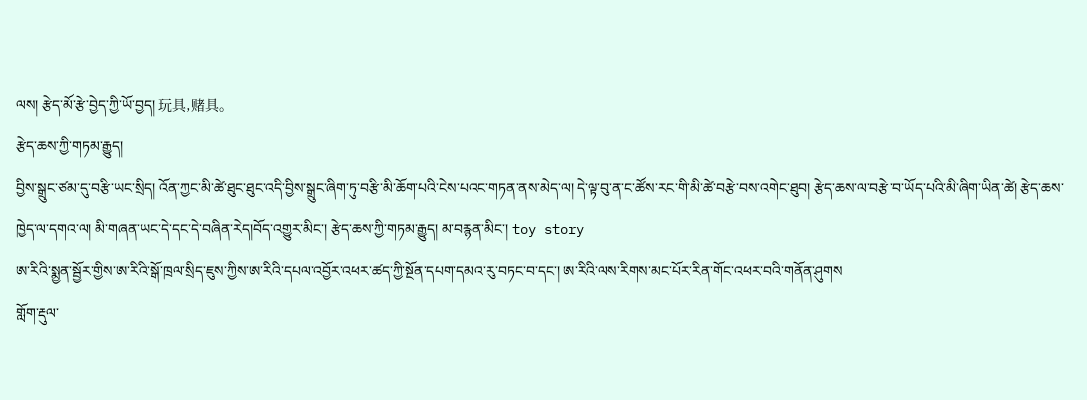ལས། རྩེད་མོ་རྩེ་བྱེད་ཀྱི་ཡོ་བྱད། 玩具,赌具。
རྩེད་ཆས་ཀྱི་གཏམ་རྒྱུད།
བྱིས་སྒྲུང་ཙམ་དུ་བརྩི་ཡང་སྲིད། འོན་ཀྱང་མི་ཚེ་ཐུང་ཐུང་འདི་བྱིས་སྒྲུང་ཞིག་ཏུ་བརྩི་མི་ཆོག་པའི་ངེས་པའང་གཏན་ནས་མེད་ལ། དེ་ལྟ་བུ་ན་ང་ཚོས་རང་གི་མི་ཚེ་བརྩེ་བས་འགེང་ཐུབ། རྩེད་ཆས་ལ་བརྩེ་བ་ཡོད་པའི་མི་ཞིག་ཡིན་ཚེ། རྩེད་ཆས་ཁྱེད་ལ་དགའ་ལ། མི་གཞན་ཡང་དེ་དང་དེ་བཞིན་རེད།བོད་འགྱུར་མིང་། རྩེད་ཆས་ཀྱི་གཏམ་རྒྱུད། མ་བརྙན་མིང་། toy story
ཨ་རིའི་སྨྱན་སྦྱོར་གྱིས་ཨ་རིའི་སྒོ་ཁྲལ་སྲིད་ཇུས་ཀྱིས་ཨ་རིའི་དཔལ་འབྱོར་འཕར་ཚད་ཀྱི་སྔོན་དཔག་དམའ་རུ་བཏང་བ་དང་། ཨ་རིའི་ལས་རིགས་མང་པོར་རིན་གོང་འཕར་བའི་གནོན་ཤུགས
གློག་རྡུལ་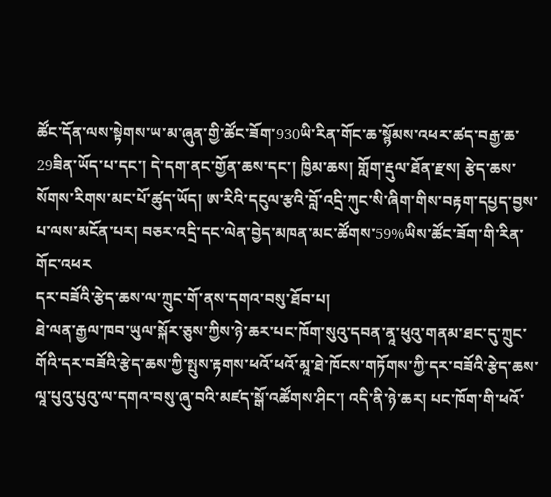ཚོང་དོན་ལས་སྟེགས་ཡ་མ་ཞུན་གྱི་ཚོང་ཟོག་930ཡི་རིན་གོང་ཆ་སྙོམས་འཕར་ཚད་བརྒྱ་ཆ་29ཟིན་ཡོད་པ་དང་། དེ་དག་ནང་གྱོན་ཆས་དང་། ཁྱིམ་ཆས། གློག་རྡུལ་ཐོན་རྫས། རྩེད་ཆས་སོགས་རིགས་མང་པོ་ཚུད་ཡོད། ཨ་རིའི་དངུལ་རྩའི་བློ་འདྲི་ཀུང་སི་ཞིག་གིས་བརྟག་དཔྱད་བྱས་པ་ལས་མངོན་པར། བཅར་འདྲི་དང་ལེན་བྱེད་མཁན་མང་ཚོགས་59%ཡིས་ཚོང་ཟོག་གི་རིན་གོང་འཕར
དར་བཟོའི་རྩེད་ཆས་ལ་ཀྲུང་གོ་ནས་དགའ་བསུ་ཐོབ་པ།
ཐེ་ལན་རྒྱལ་ཁབ་ཡུལ་སྐོར་ཅུས་ཀྱིས་ཉེ་ཆར་པང་ཁོག་སུའུ་དབན་ནཱ་ཕུའུ་གནམ་ཐང་དུ་ཀྲུང་གོའི་དར་བཟོའི་རྩེད་ཆས་ཀྱི་སྤུས་རྟགས་ཕའོ་ཕའོ་མཱ་ཐེ་ཁོངས་གཏོགས་ཀྱི་དར་བཟོའི་རྩེད་ཆས་ལཱ་པུའུ་པུའུ་ལ་དགའ་བསུ་ཞུ་བའི་མཛད་སྒོ་འཚོགས་ཤིང་། འདི་ནི་ཉེ་ཆར། པང་ཁོག་གི་ཕའོ་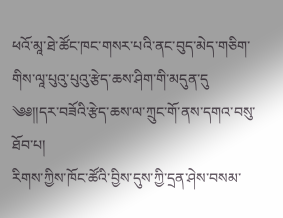ཕའོ་མཱ་ཐེ་ཚོང་ཁང་གསར་པའི་ནང་བུད་མེད་གཅིག་གིས་ལཱ་པུའུ་པུའུ་རྩེད་ཆས་ཤིག་གི་མདུན་དུ
༄༅།།དར་བཟོའི་རྩེད་ཆས་ལ་ཀྲུང་གོ་ནས་དགའ་བསུ་ཐོབ་པ།
རིགས་ཀྱིས་ཁོང་ཚོའི་བྱིས་དུས་ཀྱི་དྲན་ཤེས་བསམ་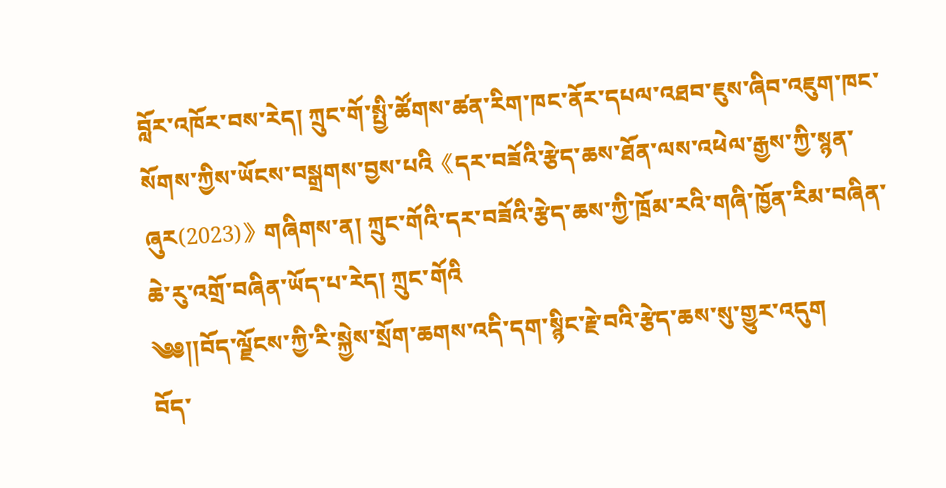བློར་འཁོར་བས་རེད། ཀྲུང་གོ་སྤྱི་ཚོགས་ཚན་རིག་ཁང་ནོར་དཔལ་འཐབ་ཇུས་ཞིབ་འཇུག་ཁང་སོགས་ཀྱིས་ཡོངས་བསྒྲགས་བྱས་པའི《དར་བཟོའི་རྩེད་ཆས་ཐོན་ལས་འཕེལ་རྒྱས་ཀྱི་སྙན་ཞུར(2023)》གཞིགས་ན། ཀྲུང་གོའི་དར་བཟོའི་རྩེད་ཆས་ཀྱི་ཁྲོམ་རའི་གཞི་ཁྱོན་རིམ་བཞིན་ཆེ་རུ་འགྲོ་བཞིན་ཡོད་པ་རེད། ཀྲུང་གོའི
༄༅།།བོད་ལྗོངས་ཀྱི་རི་སྐྱེས་སྲོག་ཆགས་འདི་དག་སྙིང་རྗེ་བའི་རྩེད་ཆས་སུ་གྱུར་འདུག
བོད་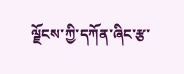ལྗོངས་ཀྱི་དཀོན་ཞིང་རྩ་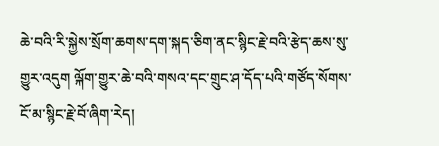ཆེ་བའི་རི་སྐྱེས་སྲོག་ཆགས་དག་སྐད་ཅིག་ནང་སྙིང་རྗེ་བའི་རྩེད་ཆས་སུ་གྱུར་འདུག ལྐོག་གྱུར་ཆེ་བའི་གསའ་དང་གྲུང་ཤ་དོད་པའི་གཙོད་སོགས་ངོ་མ་སྙིང་རྗེ་བོ་ཞིག་རེད།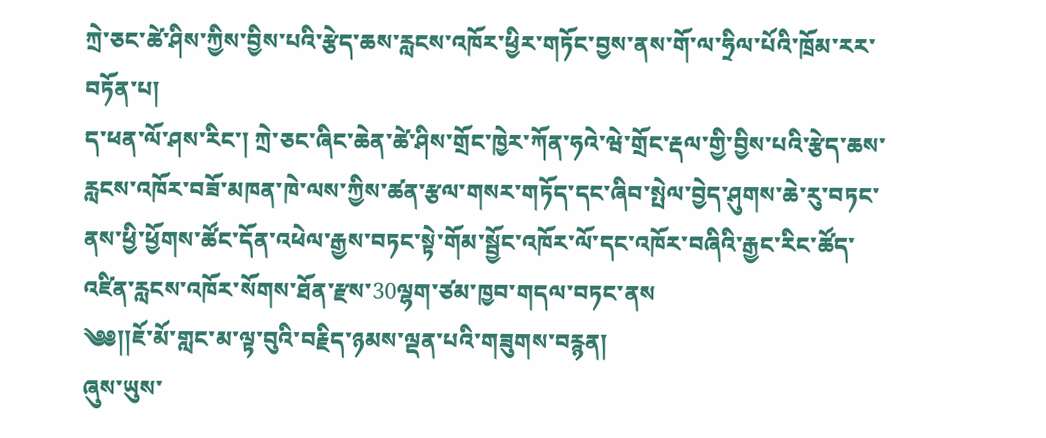ཀྲེ་ཅང་ཚེ་ཤིས་ཀྱིས་བྱིས་པའི་རྩེད་ཆས་རླངས་འཁོར་ཕྱིར་གཏོང་བྱས་ནས་གོ་ལ་ཧྲིལ་པོའི་ཁྲོམ་རར་བཏོན་པ།
ད་ཕན་ལོ་ཤས་རིང་། ཀྲེ་ཅང་ཞིང་ཆེན་ཚེ་ཤིས་གྲོང་ཁྱེར་ཀོན་ཧའེ་ཝེ་གྲོང་རྡལ་གྱི་བྱིས་པའི་རྩེད་ཆས་རླངས་འཁོར་བཟོ་མཁན་ཁེ་ལས་ཀྱིས་ཚན་རྩལ་གསར་གཏོད་དང་ཞིབ་སྤེལ་བྱེད་ཤུགས་ཆེ་རུ་བཏང་ནས་ཕྱི་ཕྱོགས་ཚོང་དོན་འཕེལ་རྒྱས་བཏང་སྟེ་གོམ་སྦྱོང་འཁོར་ལོ་དང་འཁོར་བཞིའི་རྒྱང་རིང་ཚོད་འཛིན་རླངས་འཁོར་སོགས་ཐོན་རྫས་30ལྷག་ཙམ་ཁྱབ་གདལ་བཏང་ནས
༄༅།།ཇོ་མོ་གླང་མ་ལྟ་བུའི་བརྗིད་ཉམས་ལྡན་པའི་གཟུགས་བརྙན།
ཞུས་ཡུས་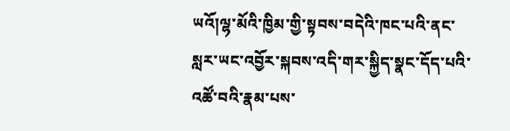ཡའོ།ལྷ་མོའི་ཁྱིམ་གྱི་སྟབས་བདེའི་ཁང་པའི་ནང་སླར་ཡང་འབྱོར་སྐབས་འདི་གར་སྐྱིད་སྣང་དོད་པའི་འཚོ་བའི་རྣམ་པས་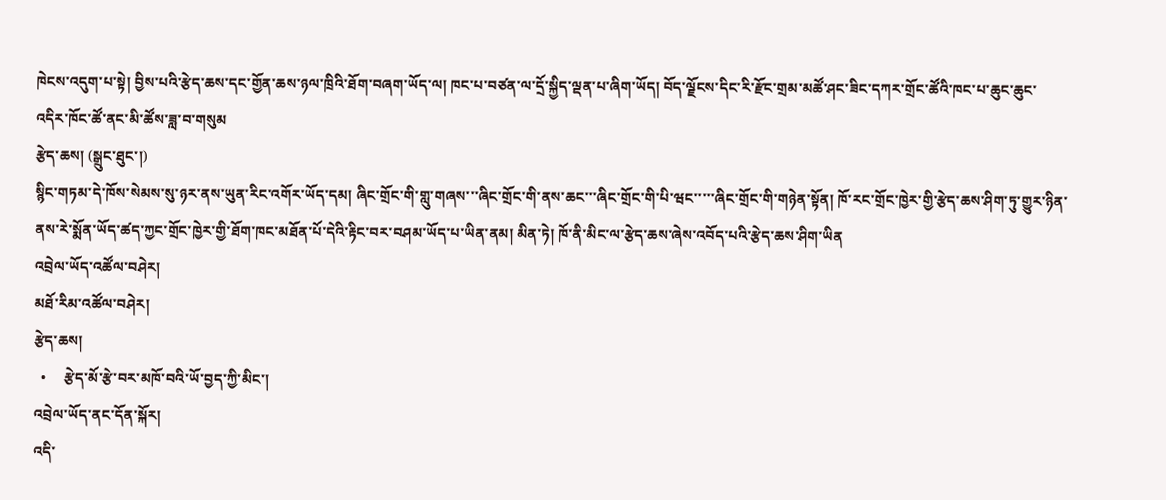ཁེངས་འདུག་པ་སྟེ། བྱིས་པའི་རྩེད་ཆས་དང་གྱོན་ཆས་ཉལ་ཁྲིའི་ཐོག་བཞག་ཡོད་ལ། ཁང་པ་བཙན་ལ་དྲོ་སྐྱིད་ལྡན་པ་ཞིག་ཡོད། བོད་ལྗོངས་དིང་རི་རྫོང་གྲམ་མཚོ་ཤང་ཟིང་དཀར་གྲོང་ཚོའི་ཁང་པ་ཆུང་ཆུང་འདིར་ཁོང་ཚོ་ནང་མི་ཚོས་ཟླ་བ་གསུམ
རྩེད་ཆས། (སྒྲུང་ཐུང་།)
སྙིང་གཏམ་དེ་ཁོས་སེམས་སུ་ཉར་ནས་ཡུན་རིང་འགོར་ཡོད་དམ། ཞིང་གྲོང་གི་གླུ་གཞས་་་ཞིང་གྲོང་གི་ནས་ཆང་་་ཞིང་གྲོང་གི་པི་ཝང་་་་་ཞིང་གྲོང་གི་གཉེན་སྟོན། ཁོ་རང་གྲོང་ཁྱེར་གྱི་རྩེད་ཆས་ཤིག་ཏུ་གྱུར་ཉིན་ནས་རེ་སྨོན་ཡོད་ཚད་ཀྱང་གྲོང་ཁྱེར་གྱི་ཐོག་ཁང་མཐོན་པོ་དེའི་རྟིང་བར་བཤམ་ཡོད་པ་ཡིན་ནམ། མིན་ཏེ། ཁོ་ནི་མིང་ལ་རྩེད་ཆས་ཞེས་འབོད་པའི་རྩེད་ཆས་ཤིག་ཡིན
འབྲེལ་ཡོད་འཚོལ་བཤེར།
མཐོ་རིམ་འཚོལ་བཤེར།
རྩེད་ཆས།
  •     རྩེད་མོ་རྩེ་བར་མཁོ་བའི་ཡོ་བྱད་ཀྱི་མིང་།
འབྲེལ་ཡོད་ནང་དོན་སྐོར།
འདི་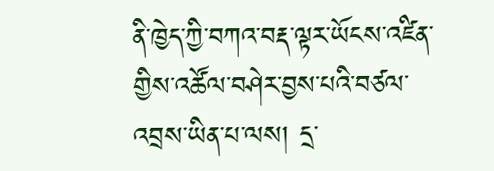ནི་ཁྱེད་ཀྱི་བཀའ་བརྡ་ལྟར་ཡོངས་འཛིན་གྱིས་འཚོལ་བཤེར་བྱས་པའི་བཙལ་འབྲས་ཡིན་པ་ལས། དྲ་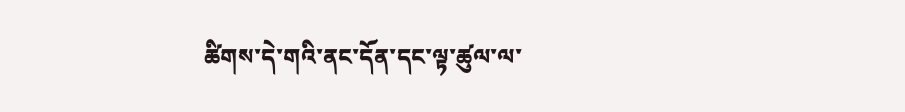ཚིགས་དེ་གའི་ནང་དོན་དང་ལྟ་ཚུལ་ལ་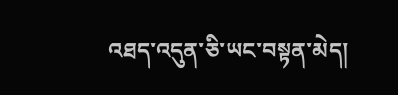འཐད་འདུན་ཅི་ཡང་བསྟན་མེད།